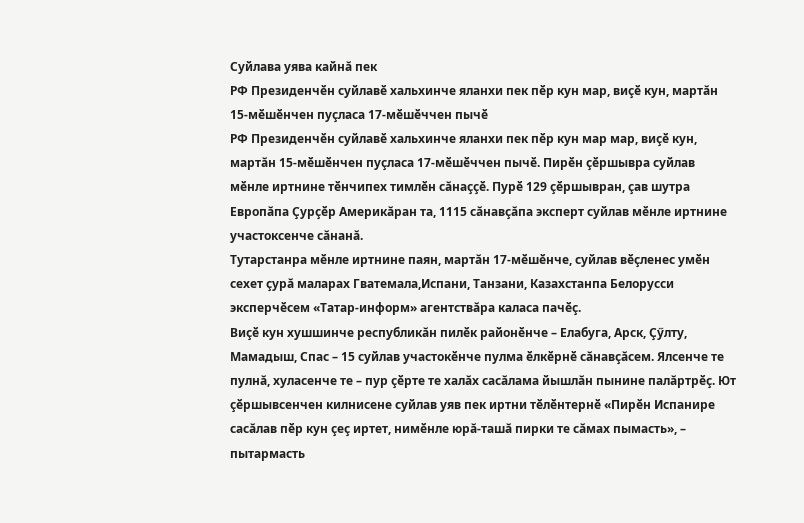Суйлава уява кайнă пек
РФ Президенчӗн суйлавӗ хальхинче яланхи пек пӗр кун мар, виçӗ кун, мартăн 15-мӗшӗнчен пуçласа 17-мӗшӗччен пычӗ
РФ Президенчӗн суйлавӗ хальхинче яланхи пек пӗр кун мар мар, виçӗ кун, мартăн 15-мӗшӗнчен пуçласа 17-мӗшӗччен пычӗ. Пирӗн çӗршывра суйлав мӗнле иртнине тӗнчипех тимлӗн сăнаççӗ. Пурӗ 129 çӗршывран, çав шутра Европăпа Çурçӗр Америкăран та, 1115 сăнавçăпа эксперт суйлав мӗнле иртнине участоксенче сăнанă.
Тутарстанра мӗнле иртнине паян, мартăн 17-мӗшӗнче, суйлав вӗçленес умӗн сехет çурă маларах Гватемала,Испани, Танзани, Казахстанпа Белорусси эксперчӗсем «Татар-информ» агентствăра каласа пачӗç.
Виçӗ кун хушшинче республикăн пилӗк районӗнче – Елабуга, Арск, Çӳлту, Мамадыш, Спас – 15 суйлав участокӗнче пулма ӗлкӗрнӗ сăнавçăсем. Ялсенче те пулнă, хуласенче те – пур çӗрте те халăх сасăлама йышлăн пынине палăртрӗç. Ют çӗршывсенчен килнисене суйлав уяв пек иртни тӗлӗнтернӗ «Пирӗн Испанире сасăлав пӗр кун çеç иртет, нимӗнле юрă-ташă пирки те сăмах пымасть», – пытармасть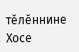тӗлӗннине Хосе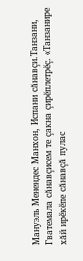Мануэль Менендес Манхон, Испани сăнавçи.Танзани, Гватемала сăнавçисем те çакна çирӗплетрӗç. «Танзанире хăй ирӗкӗпе сăнавçă пулас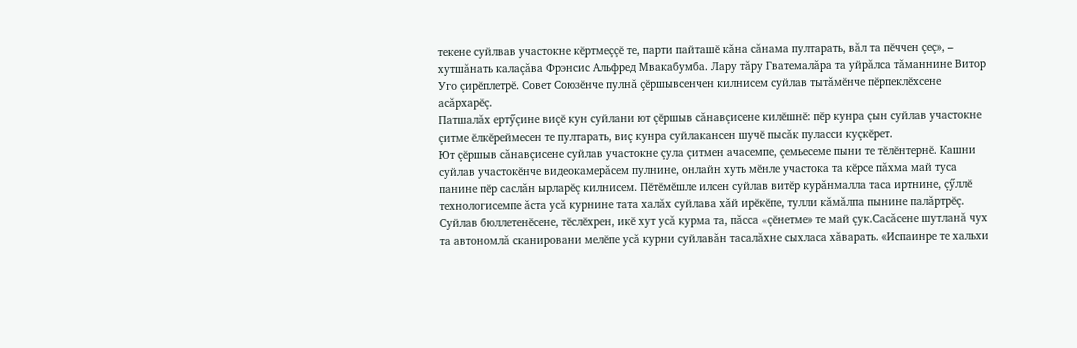текене суйлвав участокне кӗртмеççӗ те, парти пайташӗ кăна сăнама пултарать, вăл та пӗччен çеç», – хутшăнать калаçăва Фрэнсис Альфред Мвакабумба. Лару тăру Гватемалăра та уйрăлса тăманнине Витор Уго çирӗплетрӗ. Совет Союзӗнче пулнă çӗршывсенчен килнисем суйлав тытăмӗнче пӗрпеклӗхсене асăрхарӗç.
Патшалăх ертӳçине виçӗ кун суйлани ют çӗршыв сăнавçисене килӗшнӗ: пӗр кунра çын суйлав участокне çитме ӗлкӗреймесен те пултарать, виç кунра суйлакансен шучӗ пысăк пуласси куçкӗрет.
Ют çӗршыв сăнавçисене суйлав участокне çула çитмен ачасемпе, çемьесеме пыни те тӗлӗнтернӗ. Кашни суйлав участокӗнче видеокамерăсем пулнине, онлайн хуть мӗнле участока та кӗрсе пăхма май туса панине пӗр саслăн ырларӗç килнисем. Пӗтӗмӗшле илсен суйлав витӗр курăнмалла таса иртнине, çӳллӗ технологисемпе ăста усă курнине тата халăх суйлава хăй ирӗкӗпе, тулли кăмăлпа пынине палăртрӗç. Суйлав бюллетенӗсене, тӗслӗхрен, икӗ хут усă курма та, пăсса «çӗнетме» те май çук.Сасăсене шутланă чух та автономлă сканировани мелӗпе усă курни суйлавăн тасалăхне сыхласа хăварать. «Испаинре те хальхи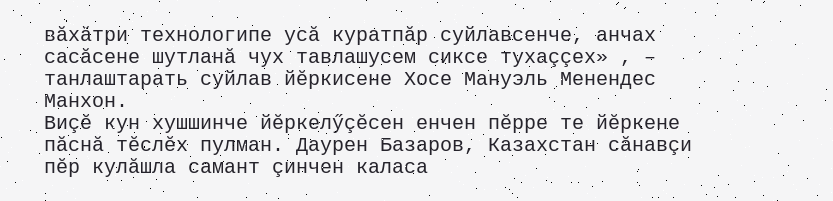вăхăтри технологипе усă куратпăр суйлавсенче, анчах сасăсене шутланă чух тавлашусем сиксе тухаççех» , – танлаштарать суйлав йӗркисене Хосе Мануэль Менендес Манхон.
Виçӗ кун хушшинче йӗркелӳçӗсен енчен пӗрре те йӗркене пăснă тӗслӗх пулман. Даурен Базаров, Казахстан сăнавçи пӗр кулăшла самант çинчен каласа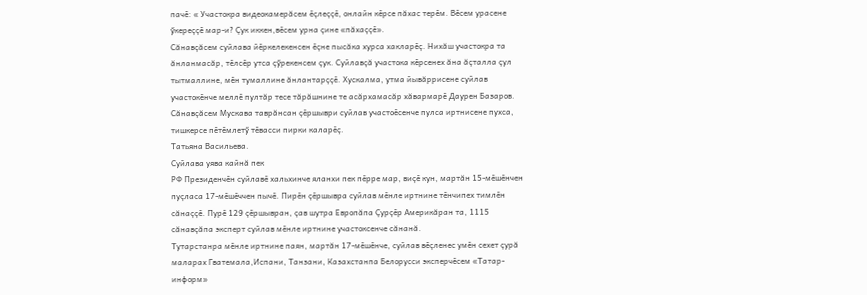пачӗ: « Участокра видеокамерăсем ӗçлеççӗ, онлайн кӗрсе пăхас терӗм. Вӗсем урасене ӳкереççӗ мар-и? Çук иккен,вӗсем урна çине «пăхаççӗ».
Сăнавçăсем суйлава йӗркелекенсен ӗçне пысăка хурса хакларӗç. Нихăш участокра та ăнланмасăр, тӗлсӗр утса çӳрекенсем çук. Суйлавçă участока кӗрсенех ăна ăçталла çул тытмаллине, мӗн тумаллине ăнлантарççӗ. Хускалма, утма йывăррисене суйлав участокӗнче меллӗ пултăр тесе тăрăшнине те асăрхамасăр хăвармарӗ Даурен Базаров.
Сăнавçăсем Мускава таврăнсан çӗршыври суйлав участоӗсенче пулса иртнисене пухса, тишкерсе пӗтӗмлетӳ тӗвасси пирки каларӗç.
Татьяна Васильева.
Суйлава уява кайнă пек
РФ Президенчӗн суйлавӗ хальхинче яланхи пек пӗрре мар, виçӗ кун, мартăн 15-мӗшӗнчен пуçласа 17-мӗшӗччен пычӗ. Пирӗн çӗршывра суйлав мӗнле иртнине тӗнчипех тимлӗн сăнаççӗ. Пурӗ 129 çӗршывран, çав шутра Европăпа Çурçӗр Америкăран та, 1115 сăнавçăпа эксперт суйлав мӗнле иртнине участоксенче сăнанă.
Тутарстанра мӗнле иртнине паян, мартăн 17-мӗшӗнче, суйлав вӗçленес умӗн сехет çурă маларах Гватемала,Испани, Танзани, Казахстанпа Белорусси эксперчӗсем «Татар-информ»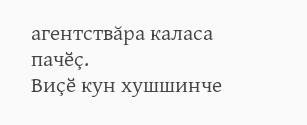агентствăра каласа пачӗç.
Виçӗ кун хушшинче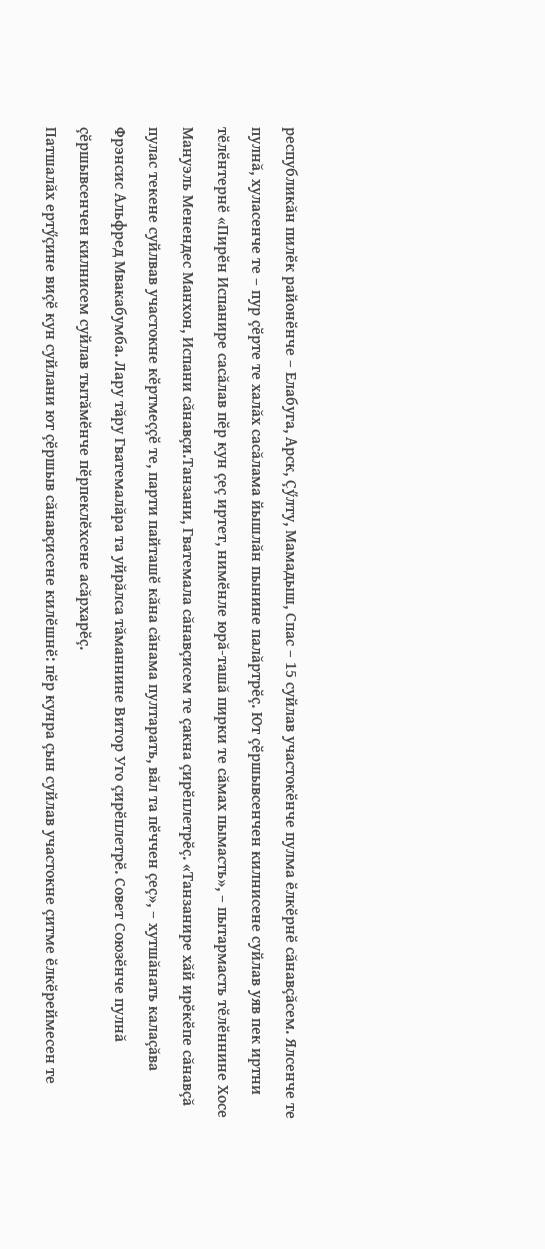республикăн пилӗк районӗнче – Елабуга, Арск, Çӳлту, Мамадыш, Спас – 15 суйлав участокӗнче пулма ӗлкӗрнӗ сăнавçăсем. Ялсенче те пулнă, хуласенче те – пур çӗрте те халăх сасăлама йышлăн пынине палăртрӗç. Ют çӗршывсенчен килнисене суйлав уяв пек иртни тӗлӗнтернӗ «Пирӗн Испанире сасăлав пӗр кун çеç иртет, нимӗнле юрă-ташă пирки те сăмах пымасть», – пытармасть тӗлӗннине Хосе Мануэль Менендес Манхон, Испани сăнавçи.Танзани, Гватемала сăнавçисем те çакна çирӗплетрӗç. «Танзанире хăй ирӗкӗпе сăнавçă пулас текене суйлвав участокне кӗртмеççӗ те, парти пайташӗ кăна сăнама пултарать, вăл та пӗччен çеç», – хутшăнать калаçăва Фрэнсис Альфред Мвакабумба. Лару тăру Гватемалăра та уйрăлса тăманнине Витор Уго çирӗплетрӗ. Совет Союзӗнче пулнă çӗршывсенчен килнисем суйлав тытăмӗнче пӗрпеклӗхсене асăрхарӗç.
Патшалăх ертӳçине виçӗ кун суйлани ют çӗршыв сăнавçисене килӗшнӗ: пӗр кунра çын суйлав участокне çитме ӗлкӗреймесен те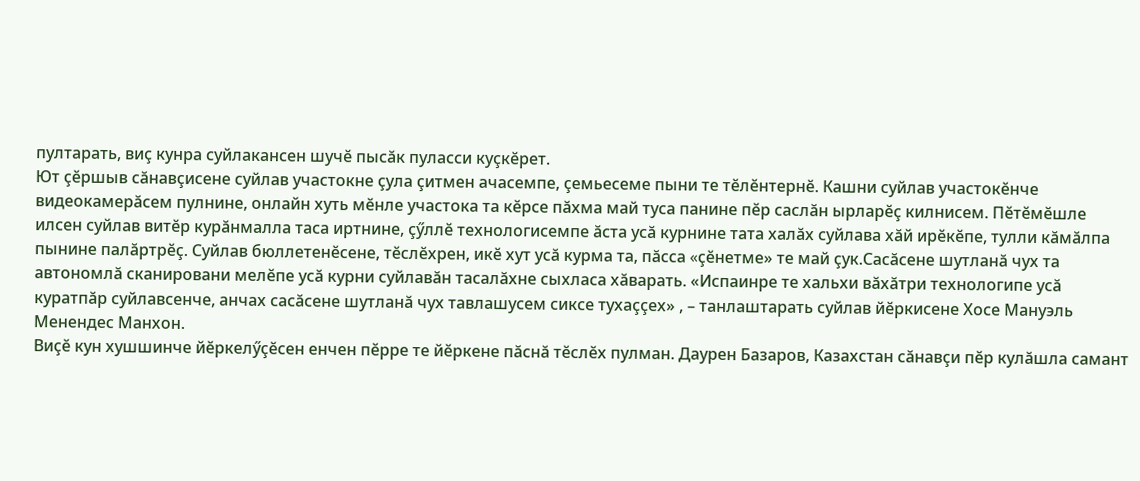пултарать, виç кунра суйлакансен шучӗ пысăк пуласси куçкӗрет.
Ют çӗршыв сăнавçисене суйлав участокне çула çитмен ачасемпе, çемьесеме пыни те тӗлӗнтернӗ. Кашни суйлав участокӗнче видеокамерăсем пулнине, онлайн хуть мӗнле участока та кӗрсе пăхма май туса панине пӗр саслăн ырларӗç килнисем. Пӗтӗмӗшле илсен суйлав витӗр курăнмалла таса иртнине, çӳллӗ технологисемпе ăста усă курнине тата халăх суйлава хăй ирӗкӗпе, тулли кăмăлпа пынине палăртрӗç. Суйлав бюллетенӗсене, тӗслӗхрен, икӗ хут усă курма та, пăсса «çӗнетме» те май çук.Сасăсене шутланă чух та автономлă сканировани мелӗпе усă курни суйлавăн тасалăхне сыхласа хăварать. «Испаинре те хальхи вăхăтри технологипе усă куратпăр суйлавсенче, анчах сасăсене шутланă чух тавлашусем сиксе тухаççех» , – танлаштарать суйлав йӗркисене Хосе Мануэль Менендес Манхон.
Виçӗ кун хушшинче йӗркелӳçӗсен енчен пӗрре те йӗркене пăснă тӗслӗх пулман. Даурен Базаров, Казахстан сăнавçи пӗр кулăшла самант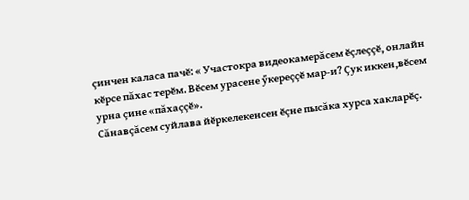çинчен каласа пачӗ: « Участокра видеокамерăсем ӗçлеççӗ, онлайн кӗрсе пăхас терӗм. Вӗсем урасене ӳкереççӗ мар-и? Çук иккен,вӗсем урна çине «пăхаççӗ».
Сăнавçăсем суйлава йӗркелекенсен ӗçне пысăка хурса хакларӗç.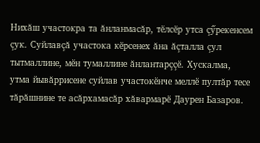Нихăш участокра та ăнланмасăр, тӗлсӗр утса çӳрекенсем çук. Суйлавçă участока кӗрсенех ăна ăçталла çул тытмаллине, мӗн тумаллине ăнлантарççӗ. Хускалма, утма йывăррисене суйлав участокӗнче меллӗ пултăр тесе тăрăшнине те асăрхамасăр хăвармарӗ Даурен Базаров.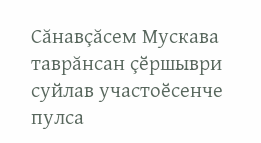Сăнавçăсем Мускава таврăнсан çӗршыври суйлав участоӗсенче пулса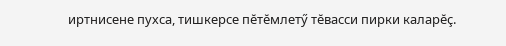иртнисене пухса, тишкерсе пӗтӗмлетӳ тӗвасси пирки каларӗç.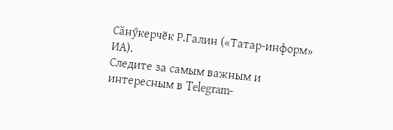Сăнӳкерчӗк Р.Галин («Татар-информ» ИА).
Следите за самым важным и интересным в Telegram-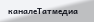каналеТатмедиа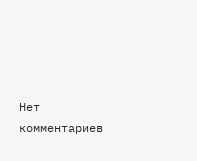Нет комментариев